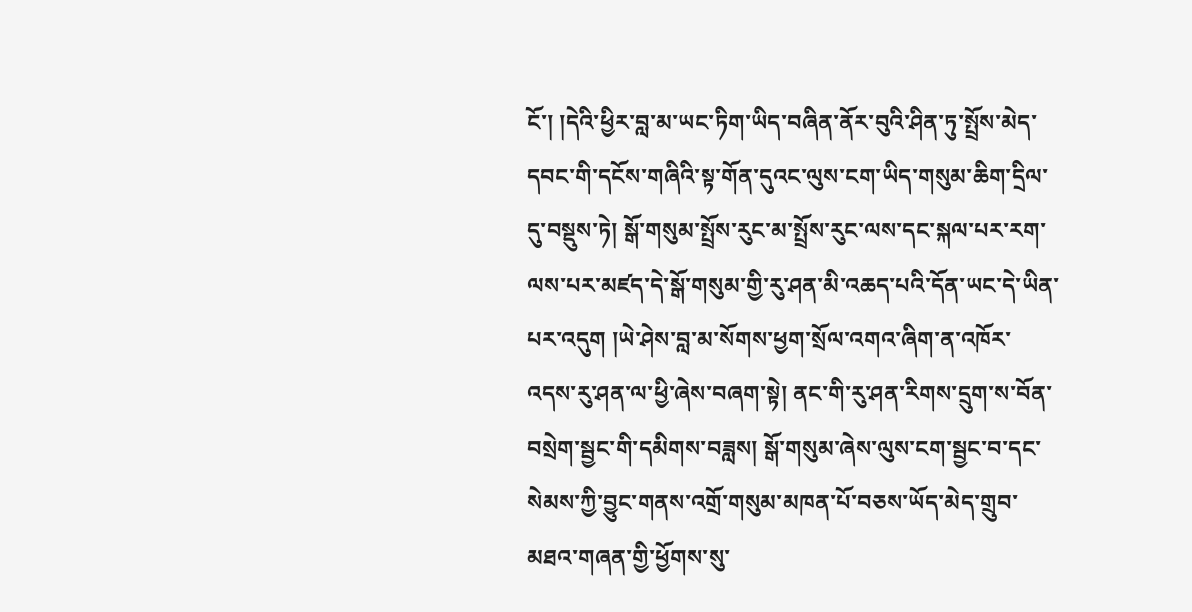ངོ་། །དེའི་ཕྱིར་བླ་མ་ཡང་ཏིག་ཡིད་བཞིན་ནོར་བུའི་ཤིན་ཏུ་སྤྲོས་མེད་དབང་གི་དངོས་གཞིའི་སྟ་གོན་དུའང་ལུས་ངག་ཡིད་གསུམ་ཆིག་དྲིལ་དུ་བསྡུས་ཏེ། སྒོ་གསུམ་སྤྲོས་རུང་མ་སྤྲོས་རུང་ལས་དང་སྐལ་པར་རག་ལས་པར་མཛད་དེ་སྒོ་གསུམ་གྱི་རུ་ཤན་མི་འཆད་པའི་དོན་ཡང་དེ་ཡིན་པར་འདུག །ཡེ་ཤེས་བླ་མ་སོགས་ཕྱག་སྲོལ་འགའ་ཞིག་ན་འཁོར་འདས་རུ་ཤན་ལ་ཕྱི་ཞེས་བཞག་སྟེ། ནང་གི་རུ་ཤན་རིགས་དྲུག་ས་བོན་བསྲེག་སྦྱང་གི་དམིགས་བཟླས། སྒོ་གསུམ་ཞེས་ལུས་ངག་སྦྱང་བ་དང་སེམས་ཀྱི་བྱུང་གནས་འགྲོ་གསུམ་མཁན་པོ་བཅས་ཡོད་མེད་གྲུབ་མཐའ་གཞན་གྱི་ཕྱོགས་སུ་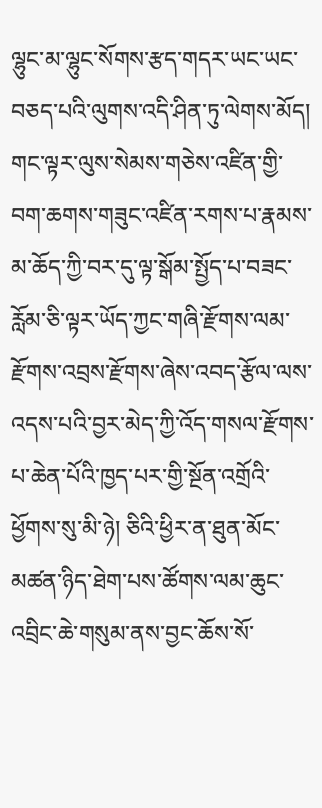ལྷུང་མ་ལྷུང་སོགས་རྩད་གདར་ཡང་ཡང་བཅད་པའི་ལུགས་འདི་ཤིན་ཏུ་ལེགས་མོད། གང་ལྟར་ལུས་སེམས་གཅེས་འཛིན་གྱི་བག་ཆགས་གཟུང་འཛིན་རགས་པ་རྣམས་མ་ཆོད་ཀྱི་བར་དུ་ལྟ་སྒོམ་སྤྱོད་པ་བཟང་རློམ་ཅི་ལྟར་ཡོད་ཀྱང་གཞི་རྫོགས་ལམ་རྫོགས་འབྲས་རྫོགས་ཞེས་འབད་རྩོལ་ལས་འདས་པའི་བྱར་མེད་ཀྱི་འོད་གསལ་རྫོགས་པ་ཆེན་པོའི་ཁྱད་པར་གྱི་སྔོན་འགྲོའི་ཕྱོགས་སུ་མི་ཉེ། ཅིའི་ཕྱིར་ན་ཐུན་མོང་མཚན་ཉིད་ཐེག་པས་ཚོགས་ལམ་ཆུང་འབྲིང་ཆེ་གསུམ་ནས་བྱང་ཆོས་སོ་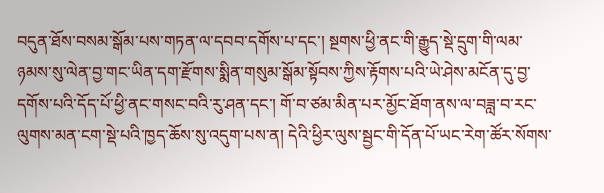བདུན་ཐོས་བསམ་སྒོམ་པས་གཏན་ལ་དབབ་དགོས་པ་དང་། སྔགས་ཕྱི་ནང་གི་རྒྱུད་སྡེ་དྲུག་གི་ལམ་ཉམས་སུ་ལེན་བྱ་གང་ཡིན་དག་རྫོགས་སྨིན་གསུམ་སྒོམ་སྟོབས་ཀྱིས་རྟོགས་པའི་ཡེ་ཤེས་མངོན་དུ་བྱ་དགོས་པའི་དོད་པོ་ཕྱི་ནང་གསང་བའི་རུ་ཤན་དང་། གོ་བ་ཙམ་མིན་པར་མྱོང་ཐོག་ནས་ལ་བཟླ་བ་རང་ལུགས་མན་ངག་སྡེ་པའི་ཁྱད་ཆོས་སུ་འདུག་པས་ན། དེའི་ཕྱིར་ལུས་སྦྱང་གི་དོན་པོ་ཡང་རེག་ཚོར་སོགས་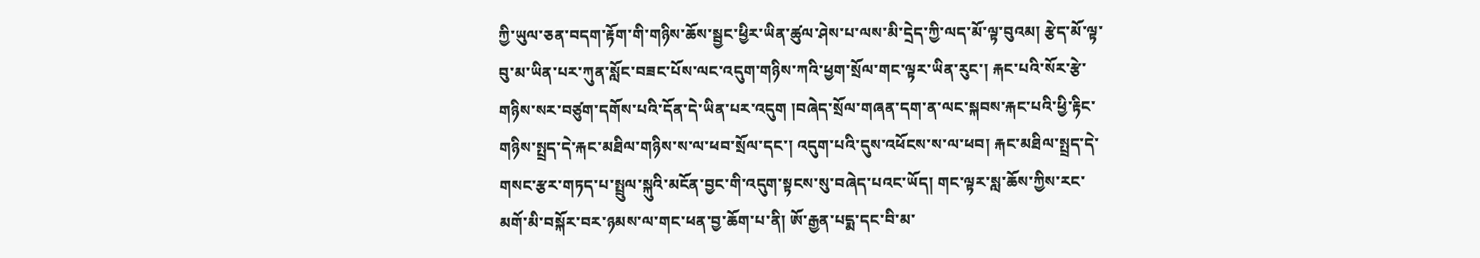ཀྱི་ཡུལ་ཅན་བདག་རྟོག་གི་གཉིས་ཆོས་སྦྱང་ཕྱིར་ཡིན་ཚུལ་ཤེས་པ་ལས་མི་དྲེད་ཀྱི་ལད་མོ་ལྟ་བུའམ། རྩེད་མོ་ལྟ་བུ་མ་ཡིན་པར་ཀུན་སློང་བཟང་པོས་ལང་འདུག་གཉིས་ཀའི་ཕྱག་སྲོལ་གང་ལྟར་ཡིན་རུང་། རྐང་པའི་སོར་རྩེ་གཉིས་སར་བཙུག་དགོས་པའི་དོན་དེ་ཡིན་པར་འདུག །བཞེད་སྲོལ་གཞན་དག་ན་ལང་སྐབས་རྐང་པའི་ཕྱི་རྟིང་གཉིས་སྤྲད་དེ་རྐང་མཐིལ་གཉིས་ས་ལ་ཕབ་སྲོལ་དང་། འདུག་པའི་དུས་འཕོངས་ས་ལ་ཕབ། རྐང་མཐིལ་སྤྲད་དེ་གསང་རྩར་གཏད་པ་སྤྲུལ་སྐུའི་མངོན་བྱང་གི་འདུག་སྟངས་སུ་བཞེད་པའང་ཡོད། གང་ལྟར་སླ་ཆོས་ཀྱིས་རང་མགོ་མི་བསྐོར་བར་ཉམས་ལ་གང་ཕན་བྱ་ཆོག་པ་ནི། ཨོ་རྒྱན་པདྨ་དང་བི་མ་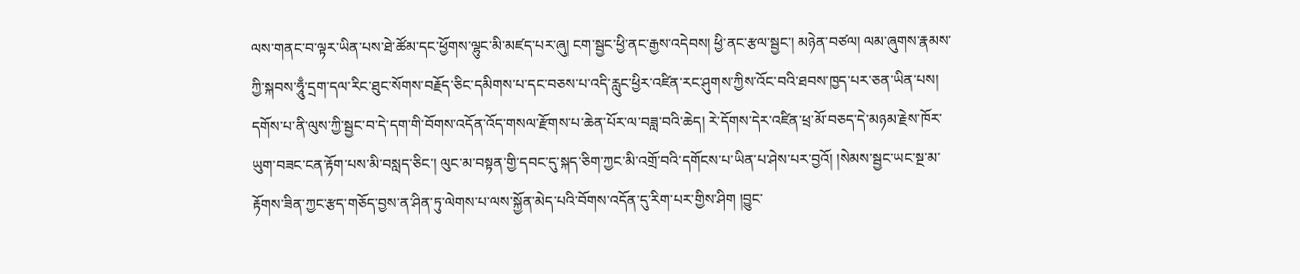ལས་གནང་བ་ལྟར་ཡིན་པས་ཐེ་ཚོམ་དང་ཕྱོགས་ལྷུང་མི་མཛད་པར་ཞུ། ངག་སྦྱང་ཕྱི་ནང་རྒྱས་འདེབས། ཕྱི་ནང་རྩལ་སྦྱང་། མཉེན་བཙལ། ལམ་ཞུགས་རྣམས་ཀྱི་སྐབས་ཧཱུྃ་དྲག་དལ་རིང་ཐུང་སོགས་བརྗོད་ཅིང་དམིགས་པ་དང་བཅས་པ་འདི་རླུང་ཕྱིར་འཛིན་རང་ཤུགས་ཀྱིས་འོང་བའི་ཐབས་ཁྱད་པར་ཅན་ཡིན་པས། དགོས་པ་ནི་ལུས་ཀྱི་སྦྱང་བ་དེ་དག་གི་བོགས་འདོན་འོད་གསལ་རྫོགས་པ་ཆེན་པོར་ལ་བཟླ་བའི་ཆེད། རེ་དོགས་དེར་འཛིན་ཕྲ་མོ་བཅད་དེ་མཉམ་རྗེས་ཁོར་ཡུག་བཟང་ངན་རྟོག་པས་མི་བསླད་ཅིང་། ལུང་མ་བསྟན་གྱི་དབང་དུ་སྐད་ཅིག་ཀྱང་མི་འགྲོ་བའི་དགོངས་པ་ཡིན་པ་ཤེས་པར་བྱའོ། །སེམས་སྦྱང་ཡང་སྔ་མ་རྟོགས་ཟིན་ཀྱང་རྩད་གཅོད་བྱས་ན་ཤིན་ཏུ་ལེགས་པ་ལས་སྐྱོན་མེད་པའི་བོགས་འདོན་དུ་རིག་པར་གྱིས་ཤིག །བྱུང་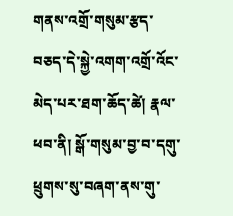གནས་འགྲོ་གསུམ་རྩད་བཅད་དེ་སྐྱེ་འགག་འགྲོ་འོང་མེད་པར་ཐག་ཆོད་ཚེ། རྣལ་ཕབ་ནི། སྒོ་གསུམ་བྱ་བ་དགུ་ཕྲུགས་སུ་བཞག་ནས་གུ་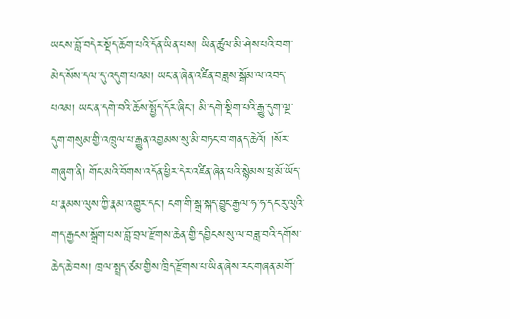ཡངས་བློ་བདེར་སྡོད་ཆོག་པའི་དོན་ཡིན་པས། ཡིན་ཚུལ་མི་ཤེས་པའི་བག་མེད་སོས་དལ་དུ་འདུག་པའམ། ཡང་ན་ཞེན་འཛིན་བཟླས་སྒོམ་ལ་འབད་པའམ། ཡང་ན་དགེ་བའི་ཆོས་སྤྱོད་དོར་ཞིང་། མི་དགེ་སྡིག་པའི་རྒྱུ་དུག་ལྔ་དུག་གསུམ་གྱི་འཁྲུལ་པ་རྒྱུན་འབྱམས་སུ་མི་བཏང་བ་གནད་ཆེའོ། །སོར་གཞུག་ནི། གོང་མའི་བོགས་འདོན་ཕྱིར་དེར་འཛིན་ཞེན་པའི་སྙེམས་ཕྲ་མོ་ཡོད་པ་རྣམས་ལུས་ཀྱི་རྣམ་འགྱུར་དང་། ངག་གི་སྒྲ་སྐད་བྱུང་རྒྱལ་ཧ་ཧ་དང་རུ་ལུའི་གད་རྒྱངས་སྒྲོག་པས་བློ་བྲལ་རྫོགས་ཆེན་གྱི་དབྱིངས་སུ་ལ་བཟླ་བའི་དགོས་ཆེད་ཆེ་བས། ཁྲལ་སྤྲད་ཙམ་གྱིས་ཁྲིད་རྫོགས་པ་ཡིན་ཞེས་རང་གཞན་མགོ་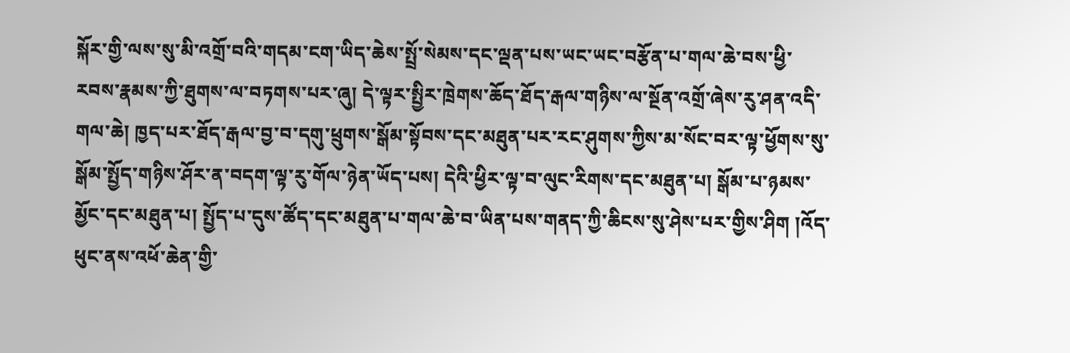སྐོར་གྱི་ལས་སུ་མི་འགྲོ་བའི་གདམ་ངག་ཡིད་ཆེས་སྤྲོ་སེམས་དང་ལྡན་པས་ཡང་ཡང་བརྩོན་པ་གལ་ཆེ་བས་ཕྱི་རབས་རྣམས་ཀྱི་ཐུགས་ལ་བཏགས་པར་ཞུ། དེ་ལྟར་སྤྱིར་ཁྲེགས་ཆོད་ཐོད་རྒལ་གཉིས་ལ་སྔོན་འགྲོ་ཞེས་རུ་ཤན་འདི་གལ་ཆེ། ཁྱད་པར་ཐོད་རྒལ་བྱ་བ་དགུ་ཕྲུགས་སྒོམ་སྟོབས་དང་མཐུན་པར་རང་ཤུགས་ཀྱིས་མ་སོང་བར་ལྟ་ཕྱོགས་སུ་སྒོམ་སྤྱོད་གཉིས་ཤོར་ན་བདག་ལྟ་རུ་གོལ་ཉེན་ཡོད་པས། དེའི་ཕྱིར་ལྟ་བ་ལུང་རིགས་དང་མཐུན་པ། སྒོམ་པ་ཉམས་མྱོང་དང་མཐུན་པ། སྤྱོད་པ་དུས་ཚོད་དང་མཐུན་པ་གལ་ཆེ་བ་ཡིན་པས་གནད་ཀྱི་ཆིངས་སུ་ཤེས་པར་གྱིས་ཤིག །འོད་ཕུང་ནས་འཕོ་ཆེན་གྱི་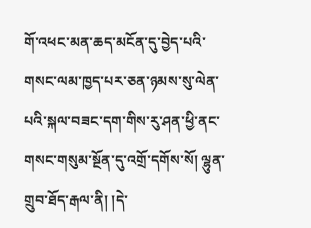གོ་འཕང་མན་ཆད་མངོན་དུ་བྱེད་པའི་གསང་ལམ་ཁྱད་པར་ཅན་ཉམས་སུ་ལེན་པའི་སྐལ་བཟང་དག་གིས་རུ་ཤན་ཕྱི་ནང་གསང་གསུམ་སྔོན་དུ་འགྲོ་དགོས་སོ། ལྷུན་གྲུབ་ཐོད་རྒལ་ནི། །དེ་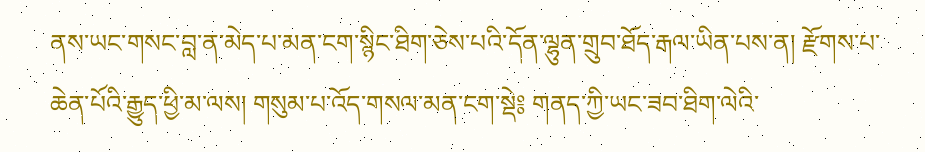ནས་ཡང་གསང་བླ་ན་མེད་པ་མན་ངག་སྙིང་ཐིག་ཅེས་པའི་དོན་ལྷུན་གྲུབ་ཐོད་རྒལ་ཡིན་པས་ན། རྫོགས་པ་ཆེན་པོའི་རྒྱུད་ཕྱི་མ་ལས། གསུམ་པ་འོད་གསལ་མན་ངག་སྡེ༔ གནད་ཀྱི་ཡང་ཟབ་ཐིག་ལེའི་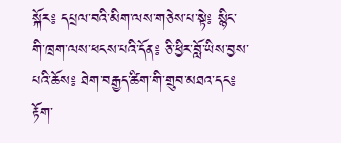སྐོར༔ དཔྲལ་བའི་མིག་ལས་གཅེས་པ་སྟེ༔ སྙིང་གི་ཁྲག་ལས་ཕངས་པའི་དོན༔ ཅི་ཕྱིར་བློ་ཡིས་བྱས་པའི་ཆོས༔ ཐེག་བརྒྱད་ཚིག་གི་གྲུབ་མཐའ་དང༔ རྟོག་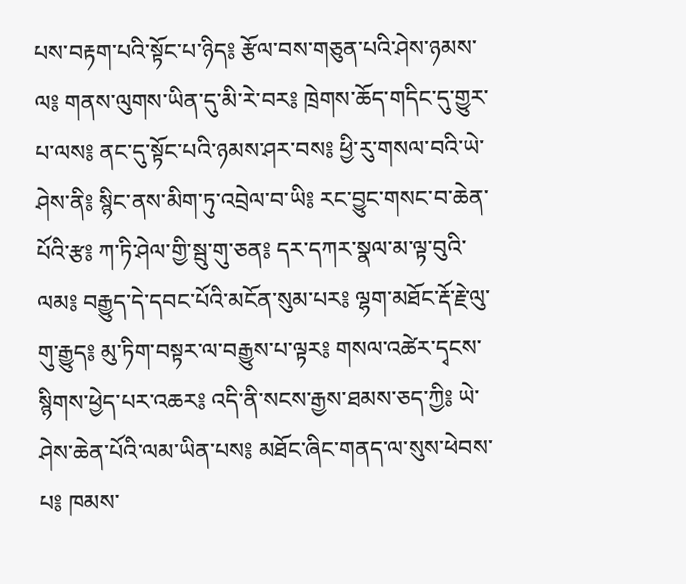པས་བརྟག་པའི་སྟོང་པ་ཉིད༔ རྩོལ་བས་གཅུན་པའི་ཤེས་ཉམས་ལ༔ གནས་ལུགས་ཡིན་དུ་མི་རེ་བར༔ ཁྲེགས་ཆོད་གདིང་དུ་གྱུར་པ་ལས༔ ནང་དུ་སྟོང་པའི་ཉམས་ཤར་བས༔ ཕྱི་རུ་གསལ་བའི་ཡེ་ཤེས་ནི༔ སྙིང་ནས་མིག་ཏུ་འབྲེལ་བ་ཡི༔ རང་བྱུང་གསང་བ་ཆེན་པོའི་རྩ༔ ཀ་ཏི་ཤེལ་གྱི་སྦུ་གུ་ཅན༔ དར་དཀར་སྣལ་མ་ལྟ་བུའི་ལམ༔ བརྒྱུད་དེ་དབང་པོའི་མངོན་སུམ་པར༔ ལྷག་མཐོང་རྡོ་རྗེ་ལུ་གུ་རྒྱུད༔ མུ་ཏིག་བསྟར་ལ་བརྒྱུས་པ་ལྟར༔ གསལ་འཚེར་དྭངས་སྙིགས་ཕྱེད་པར་འཆར༔ འདི་ནི་སངས་རྒྱས་ཐམས་ཅད་ཀྱི༔ ཡེ་ཤེས་ཆེན་པོའི་ལམ་ཡིན་པས༔ མཐོང་ཞིང་གནད་ལ་སུས་ཕེབས་པ༔ ཁམས་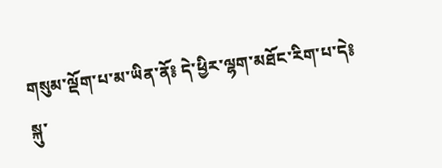གསུམ་ལྡོག་པ་མ་ཡིན་ནོ༔ དེ་ཕྱིར་ལྷག་མཐོང་རིག་པ་དེ༔ སྐུ་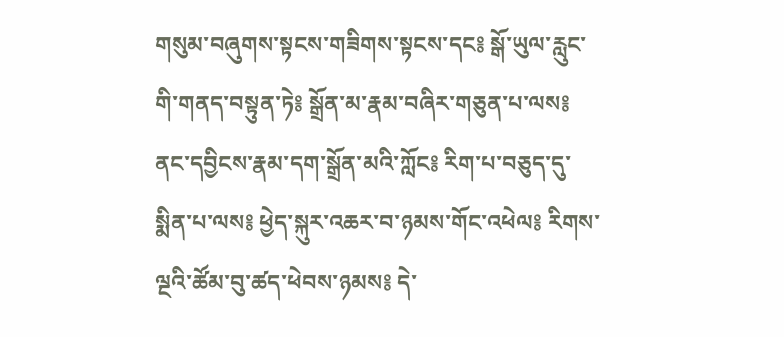གསུམ་བཞུགས་སྟངས་གཟིགས་སྟངས་དང༔ སྒོ་ཡུལ་རླུང་གི་གནད་བསྟུན་ཏེ༔ སྒྲོན་མ་རྣམ་བཞིར་གཅུན་པ་ལས༔ ནང་དབྱིངས་རྣམ་དག་སྒྲོན་མའི་ཀློང༔ རིག་པ་བཅུད་དུ་སྨིན་པ་ལས༔ ཕྱེད་སྐུར་འཆར་བ་ཉམས་གོང་འཕེལ༔ རིགས་ལྔའི་ཚོམ་བུ་ཚད་ཕེབས་ཉམས༔ དེ་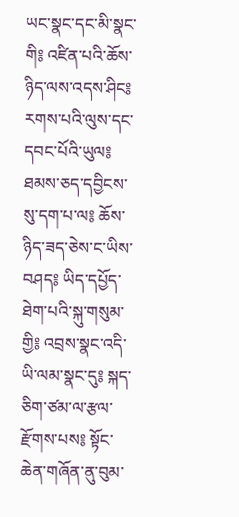ཡང་སྣང་དང་མི་སྣང་གི༔ འཛིན་པའི་ཆོས་ཉིད་ལས་འདས་ཤིང༔ རགས་པའི་ལུས་དང་དབང་པོའི་ཡུལ༔ ཐམས་ཅད་དབྱིངས་སུ་དག་པ་ལ༔ ཆོས་ཉིད་ཟད་ཅེས་ང་ཡིས་བཤད༔ ཡིད་དཔྱོད་ཐེག་པའི་སྐུ་གསུམ་གྱི༔ འབྲས་སྣང་འདི་ཡི་ལམ་སྣང་དུ༔ སྐད་ཅིག་ཙམ་ལ་རྩལ་རྫོགས་པས༔ སྟོང་ཆེན་གཞོན་ནུ་བུམ་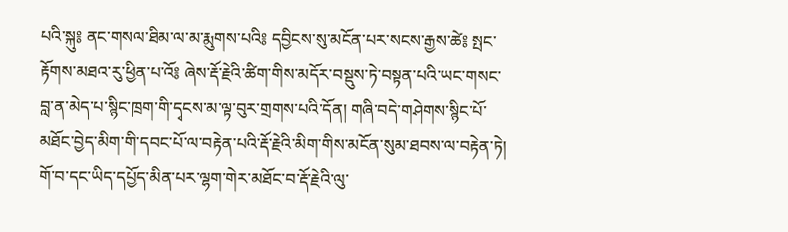པའི་སྐུ༔ ནང་གསལ་ཐིམ་ལ་མ་རྨུགས་པའི༔ དབྱིངས་སུ་མངོན་པར་སངས་རྒྱས་ཚེ༔ སྤང་རྟོགས་མཐའ་རུ་ཕྱིན་པ་འོ༔ ཞེས་རྡོ་རྗེའི་ཚིག་གིས་མདོར་བསྡུས་ཏེ་བསྟན་པའི་ཡང་གསང་བླ་ན་མེད་པ་སྙིང་ཁྲག་གི་དྭངས་མ་ལྟ་བུར་གྲགས་པའི་དོན། གཞི་བདེ་གཤེགས་སྙིང་པོ་མཐོང་བྱེད་མིག་གི་དབང་པོ་ལ་བརྟེན་པའི་རྡོ་རྗེའི་མིག་གིས་མངོན་སུམ་ཐབས་ལ་བརྟེན་ཏེ། གོ་བ་དང་ཡིད་དཔྱོད་མིན་པར་ལྷག་གེར་མཐོང་བ་རྡོ་རྗེའི་ལུ་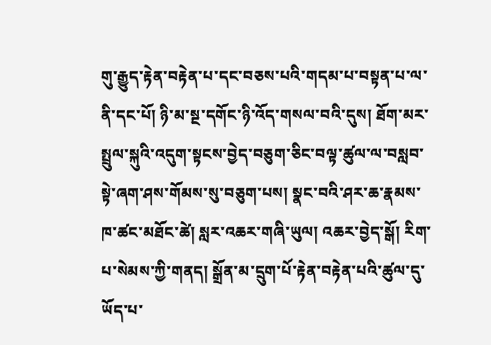གུ་རྒྱུད་རྟེན་བརྟེན་པ་དང་བཅས་པའི་གདམ་པ་བསྟན་པ་ལ་ནི་དང་པོ། ཉི་མ་སྔ་དགོང་ཉི་འོད་གསལ་བའི་དུས། ཐོག་མར་སྤྲུལ་སྐུའི་འདུག་སྟངས་བྱེད་བཅུག་ཅིང་བལྟ་ཚུལ་ལ་བསླབ་སྟེ་ཞག་ཤས་གོམས་སུ་བཅུག་པས། སྣང་བའི་ཤར་ཆ་རྣམས་ཁ་ཚང་མཐོང་ཚེ། སླར་འཆར་གཞི་ཡུལ། འཆར་བྱེད་སྒོ། རིག་པ་སེམས་ཀྱི་གནད། སྒྲོན་མ་དྲུག་པོ་རྟེན་བརྟེན་པའི་ཚུལ་དུ་ཡོད་པ་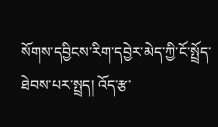སོགས་དབྱིངས་རིག་དབྱེར་མེད་ཀྱི་ངོ་སྤྲོད་ཐེབས་པར་སྤྲད། འོད་རྩ་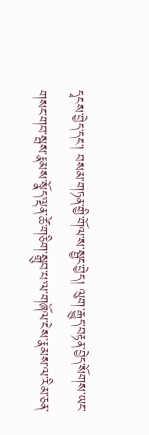དྭངས་བྱེད་དང་། བསམ་གཏན་གྱི་གོལ་ས་སྦྱང་བྱེད། ལུག་རྒྱུད་བརྟན་བྱེད་སོགས་ཡང་གསང་གབ་སྦས་རྣམས་སྣོད་ལྡན་ཚེ་གཅིག་སྒྲུབ་པ་ལ་གཞོལ་ངེས་རྣམས་ལ་རིམ་ཅན་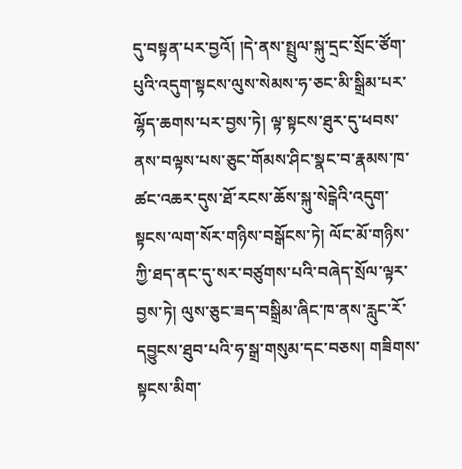དུ་བསྟན་པར་བྱའོ། །དེ་ནས་སྤྲུལ་སྐུ་དྲང་སྲོང་ཙོག་པུའི་འདུག་སྟངས་ལུས་སེམས་ཧ་ཅང་མི་སྒྲིམ་པར་ལྷོད་ཆགས་པར་བྱས་ཏེ། ལྟ་སྟངས་ཐུར་དུ་ཕབས་ནས་བལྟས་པས་ཅུང་གོམས་ཤིང་སྣང་བ་རྣམས་ཁ་ཚང་འཆར་དུས་ཐོ་རངས་ཆོས་སྐུ་སེངྒེའི་འདུག་སྟངས་ལག་སོར་གཉིས་བསྒོངས་ཏེ། ལོང་མོ་གཉིས་ཀྱི་ཐད་ནང་དུ་སར་བཙུགས་པའི་བཞེད་སྲོལ་ལྟར་བྱས་ཏེ། ལུས་ཅུང་ཟད་བསྒྲིམ་ཞིང་ཁ་ནས་རླུང་རོ་དབྱུངས་ཐུབ་པའི་ཧ་སྒྲ་གསུམ་དང་བཅས། གཟིགས་སྟངས་མིག་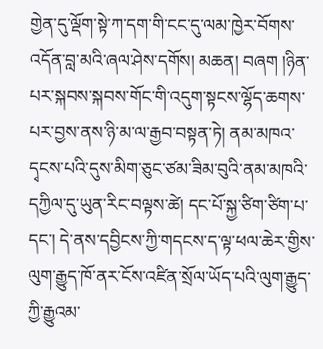གྱེན་དུ་ལྡོག་སྟེ་ཀ་དག་གི་ངང་དུ་ལམ་ཁྱེར་བོགས་འདོན་བླ་མའི་ཞལ་ཤེས་དགོས། མཆན། བཞག །ཉིན་པར་སྐབས་སྐབས་གོང་གི་འདུག་སྟངས་ལྷོད་ཆགས་པར་བྱས་ནས་ཉི་མ་ལ་རྒྱབ་བསྟན་ཏེ། ནམ་མཁའ་དྭངས་པའི་དུས་མིག་ཅུང་ཙམ་ཟིམ་བུའི་ནམ་མཁའི་དཀྱིལ་དུ་ཡུན་རིང་བལྟས་ཚེ། དང་པོ་སྐྱ་ཙིག་ཙིག་པ་དང་། དེ་ནས་དབྱིངས་ཀྱི་གདངས་ད་ལྟ་ཕལ་ཆེར་གྱིས་ལུག་རྒྱུད་ཁོ་ནར་ངོས་འཛིན་སྲོལ་ཡོད་པའི་ལུག་རྒྱུད་ཀྱི་རྒྱུའམ་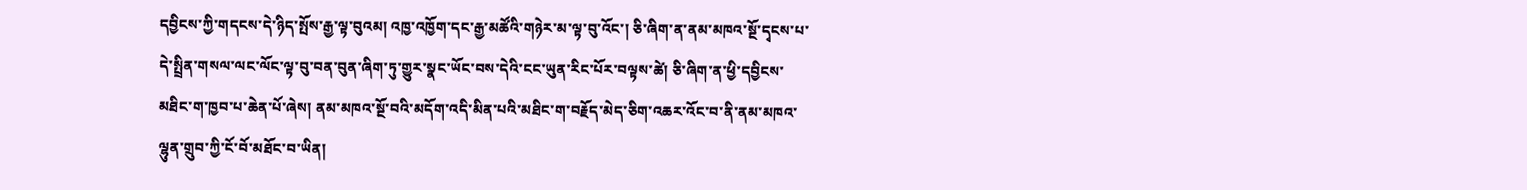དབྱིངས་ཀྱི་གདངས་དེ་ཉིད་སྤོས་རྒྱ་ལྟ་བུའམ། འཁྱ་འཁྱོག་དང་རྒྱ་མཚོའི་གཉེར་མ་ལྟ་བུ་འོང་། ཅི་ཞིག་ན་ནམ་མཁའ་སྔོ་དྭངས་པ་དེ་སྤྲིན་གསལ་ལང་ལོང་ལྟ་བུ་བན་བུན་ཞིག་ཏུ་གྱུར་སྣང་ཡོང་བས་དེའི་ངང་ཡུན་རིང་པོར་བལྟས་ཚེ། ཅི་ཞིག་ན་ཕྱི་དབྱིངས་མཐིང་ག་ཁྱབ་པ་ཆེན་པོ་ཞེས། ནམ་མཁའ་སྔོ་བའི་མདོག་འདི་མིན་པའི་མཐིང་ག་བརྗོད་མེད་ཅིག་འཆར་འོང་བ་ནི་ནམ་མཁའ་ལྷུན་གྲུབ་ཀྱི་ངོ་བོ་མཐོང་བ་ཡིན།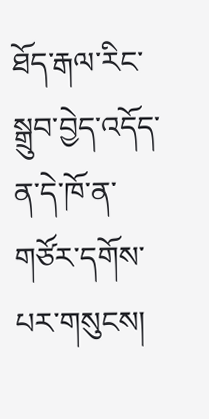ཐོད་རྒལ་རིང་སྒྲུབ་བྱེད་འདོད་ན་དེ་ཁོ་ན་གཙོར་དགོས་པར་གསུངས།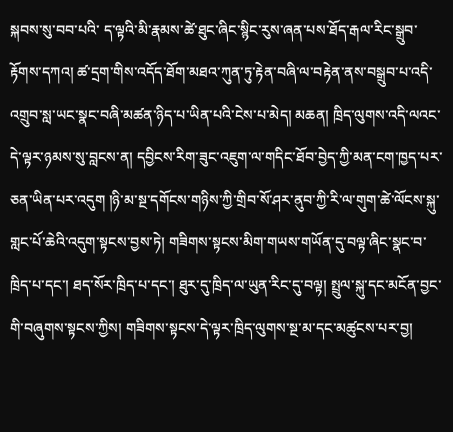སྐབས་སུ་བབ་པའི་ ད་ལྟའི་མི་རྣམས་ཚེ་ཐུང་ཞིང་སྙིང་རུས་ཞན་པས་ཐོད་རྒལ་རིང་སྒྲུབ་རྟོགས་དཀའ། ཚ་དྲག་གིས་འདོད་ཐོག་མཐའ་ཀུན་ཏུ་རྟེན་བཞི་ལ་བརྟེན་ནས་བསྒྲུབ་པ་འདི་འགྲུབ་སླ་ཡང་སྣང་བཞི་མཚན་ཉིད་པ་ཡིན་པའི་ངེས་པ་མེད། མཆན། ཁྲིད་ལུགས་འདི་ལའང་དེ་ལྟར་ཉམས་སུ་བླངས་ན། དབྱིངས་རིག་ཟུང་འཇུག་ལ་གདིང་ཐོབ་བྱེད་ཀྱི་མན་ངག་ཁྱད་པར་ཅན་ཡིན་པར་འདུག །ཉི་མ་སྔ་དགོངས་གཉིས་ཀྱི་གྲིབ་སོ་ཤར་ནུབ་ཀྱི་རི་ལ་གུག་ཚེ་ལོངས་སྐུ་གླང་པོ་ཆེའི་འདུག་སྟངས་བྱས་ཏེ། གཟིགས་སྟངས་མིག་གཡས་གཡོན་དུ་བལྟ་ཞིང་སྣང་བ་ཁྲིད་པ་དང་། ཐད་སོར་ཁྲིད་པ་དང་། ཐུར་དུ་ཁྲིད་ལ་ཡུན་རིང་དུ་བལྟ། སྤྲུལ་སྐུ་དང་མངོན་བྱང་གི་བཞུགས་སྟངས་ཀྱིས། གཟིགས་སྟངས་དེ་ལྟར་ཁྲིད་ལུགས་སྔ་མ་དང་མཚུངས་པར་བྱ།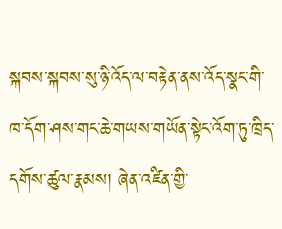སྐབས་སྐབས་སུ་ཉི་འོད་ལ་བརྟེན་ནས་འོད་སྣང་གི་ཁ་དོག་ཤས་གང་ཆེ་གཡས་གཡོན་སྟེང་འོག་ཏུ་ཁྲིད་དགོས་ཚུལ་རྣམས། ཞེན་འཛིན་གྱི་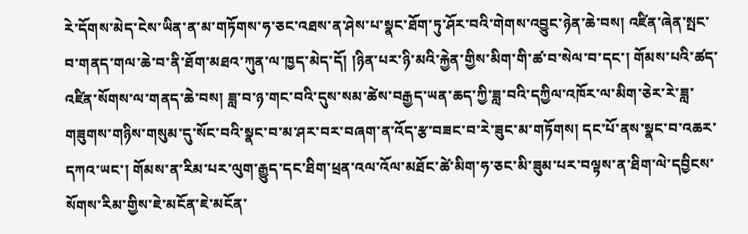རེ་དོགས་མེད་ངེས་ཡིན་ན་མ་གཏོགས་ཧ་ཅང་འཐས་ན་ཤེས་པ་སྣང་ཐོག་ཏུ་ཤོར་བའི་གེགས་འབྱུང་ཉེན་ཆེ་བས། འཛིན་ཞེན་སྤང་བ་གནད་གལ་ཆེ་བ་ནི་ཐོག་མཐའ་ཀུན་ལ་ཁྱད་མེད་དོ། །ཉིན་པར་ཉི་མའི་རྐྱེན་གྱིས་མིག་གི་ཚ་བ་སེལ་བ་དང་། གོམས་པའི་ཚད་འཛིན་སོགས་ལ་གནད་ཆེ་བས། ཟླ་བ་ཉ་གང་བའི་དུས་སམ་ཚེས་བརྒྱད་ཡན་ཆད་ཀྱི་ཟླ་བའི་དཀྱིལ་འཁོར་ལ་མིག་ཅེར་རེ་ཟླ་གཟུགས་གཉིས་གསུམ་དུ་སོང་བའི་སྣང་བ་མ་ཤར་བར་བཞག་ན་འོད་རྩ་བཟང་བ་རེ་ཟུང་མ་གཏོགས། དང་པོ་ནས་སྣང་བ་འཆར་དཀའ་ཡང་། གོམས་ན་རིམ་པར་ལུག་རྒྱུད་དང་ཐིག་ཕྲན་འལ་འོལ་མཐོང་ཚེ་མིག་ཧ་ཅང་མི་ཟུམ་པར་བལྟས་ན་ཐིག་ལེ་དབྱིངས་སོགས་རིམ་གྱིས་ཇེ་མངོན་ཇེ་མངོན་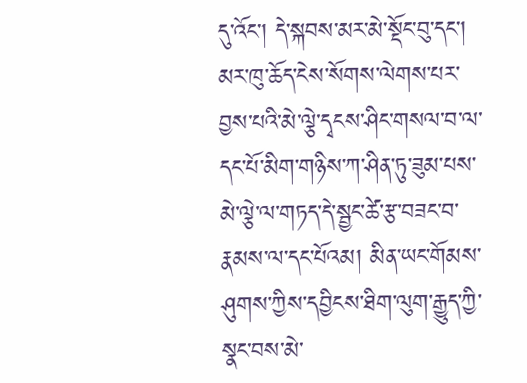དུ་འོང་། དེ་སྐབས་མར་མེ་སྡོང་བུ་དང་། མར་ཁུ་ཆོད་ངེས་སོགས་ལེགས་པར་བྱས་པའི་མེ་ལྕེ་དྭངས་ཤིང་གསལ་བ་ལ་དང་པོ་མིག་གཉིས་ཀ་ཤིན་ཏུ་ཟུམ་པས་མེ་ལྕེ་ལ་གཏད་དེ་སྦྱང་ཚེ་རྩ་བཟང་བ་རྣམས་ལ་དང་པོའམ། མིན་ཡང་གོམས་ཤུགས་ཀྱིས་དབྱིངས་ཐིག་ལུག་རྒྱུད་ཀྱི་སྣང་བས་མེ་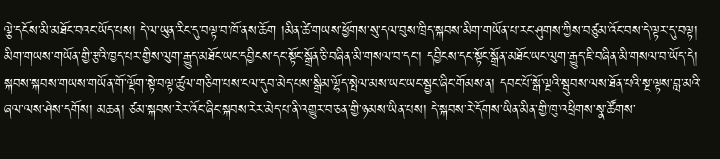ལྕེ་དངོས་མི་མཐོང་བའང་ཡོད་པས། དེ་ལ་ཡུན་རིང་དུ་བལྟ་བ་ཁོ་ནས་ཆོག །མིན་ཚེ་གཡས་ཕྱོགས་སུ་དལ་བུས་ཁྲིད་སྐབས་མིག་གཡོན་པ་རང་ཤུགས་ཀྱིས་བཙུམ་འོང་བས་དེ་ལྟར་དུ་བལྟ། མིག་གཡས་གཡོན་གྱི་རྩའི་ཁྱད་པར་གྱིས་ལུག་རྒྱུད་མཐོང་ཡང་དབྱིངས་དང་སྟོང་སྒྲོན་ཅི་བཞིན་མི་གསལ་བ་དང་། དབྱིངས་དང་སྟོང་སྒྲོན་མཐོང་ཡང་ལུག་རྒྱུད་ཇི་བཞིན་མི་གསལ་བ་ཡོད་དེ། སྐབས་སྐབས་གཡས་གཡོན་གོ་ལྡོག་སྟེ་བལྟ་ཚུལ་གཅིག་པས་ངལ་དུབ་མེད་པས་སྒྲིམ་ལྷོད་སྤེལ་མས་ཡང་ཡང་སྦྱང་ཞིང་གོམས་ན། དབང་པོ་སྒོ་ལྔའི་སྦུབས་ལས་ཐོན་པའི་སྔ་ལྟས་བླ་མའི་ཞལ་ལས་ཤེས་དགོས། མཆན། ཙམ་སྐབས་རེར་འོང་ཞིང་སྐབས་རེར་མེད་པ་ནི་འགྱུར་བ་ཅན་གྱི་ཉམས་ཡིན་པས། དེ་སྐབས་རེ་དོགས་ཡིན་མིན་གྱི་ཁུ་འཕྲིགས་སྣ་ཚོགས་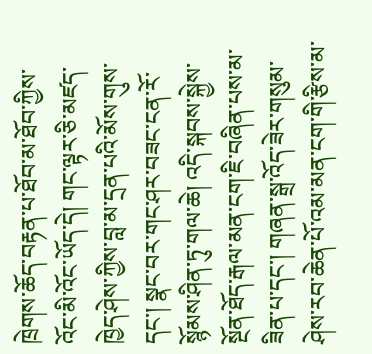ཁྲེགས་ཆོད་བརྟན་པ་ཐོབ་མ་ཐོབ་ཀྱིས་འོང་མི་འོང་ཡོད་དེ། གང་ལྟར་ཅི་མཛད་ཁྱེད་ཤེས་ཀྱིས་བླ་མ་དྲན་པའི་མོས་གུས་དང་། སྣང་བར་གང་ཤར་བཟང་ངན་རོ་སྙོམས་ཤིན་ཏུ་གལ་ཆེ། འདི་སྐབས་སྐྱེས་སྔོན་ཐོད་རྒལ་མན་ངག་ཇི་བཞིན་པས་མ་ཟིན་པ་དང་། གཞན་སྒྲ་འོད་ཟེར་གསུམ་ཤེས་རབ་ཆེན་པོ་འམ་མན་ངག་གི་རྩིས་མ་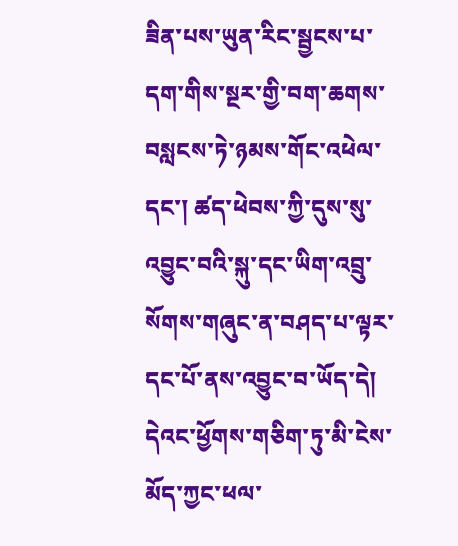ཟིན་པས་ཡུན་རིང་སྦྱངས་པ་དག་གིས་སྔར་གྱི་བག་ཆགས་བསླངས་ཏེ་ཉམས་གོང་འཕེལ་དང་། ཚད་ཕེབས་ཀྱི་དུས་སུ་འབྱུང་བའི་སྐུ་དང་ཡིག་འབྲུ་སོགས་གཞུང་ན་བཤད་པ་ལྟར་དང་པོ་ནས་འབྱུང་བ་ཡོད་དེ། དེའང་ཕྱོགས་གཅིག་ཏུ་མི་ངེས་མོད་ཀྱང་ཕལ་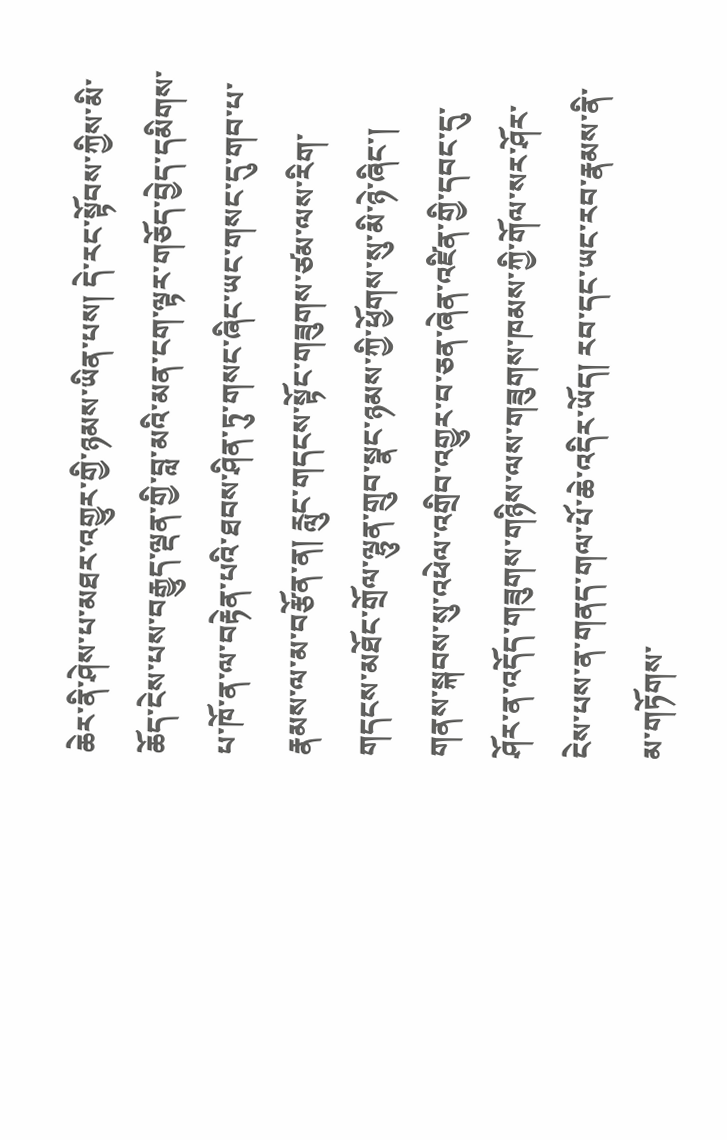ཆེར་ནི་ཤེས་པ་མཐར་འགྱུར་གྱི་ཉམས་ཡིན་པས། དེ་རང་སྟོབས་ཀྱིས་མི་ཆོད་ངེས་པས་བརྒྱུད་ལྡན་གྱི་བླ་མའི་མན་ངག་ལྟར་གཅོད་བྱེད་དམིགས་པ་ཁོ་ན་ལ་བརྟེན་པའི་ཐབས་ཤིན་ཏུ་གསང་ཞིང་ཡང་གསང་དུ་གབ་པ་རྣམས་ལ་མ་བརྩོན་ན། རླུང་གདངས་སྟོང་གཟུགས་ཙམ་ལས་རིག་གདངས་མཐོང་གྲོལ་ལྷུན་གྲུབ་སྣང་ཉམས་ཀྱི་ཕྱོགས་སུ་མི་ཉེ་ཞིང་། གནས་སྐབས་སུ་འཕེལ་འགྲིབ་འགྱུར་བ་ཅན་ཞེན་འཛིན་གྱི་དབང་དུ་ཤོར་ན་འདོད་གཟུགས་གཉིས་ལས་གཟུགས་ཁམས་ཀྱི་གོལ་སར་ཤོར་ངེས་པས་ན་གནད་གལ་པོ་ཆེ་འདིར་ཡོད། རབ་དང་ཡང་རབ་རྣམས་ནི་མ་གཏོགས་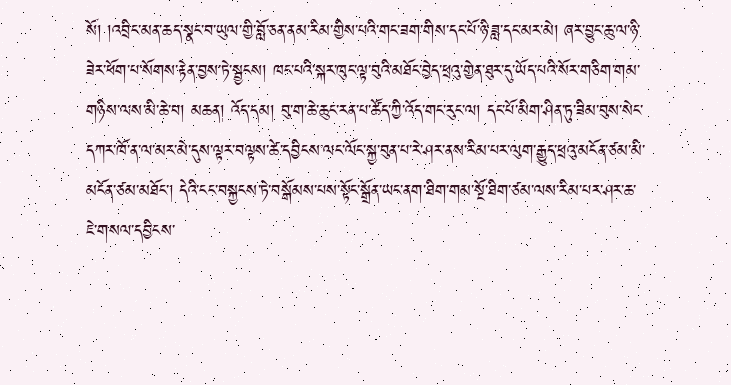སོ། །འབྲིང་མན་ཆད་སྣང་བ་ཡུལ་གྱི་བློ་ཅན་ནམ་རིམ་གྱིས་པའི་གང་ཟག་གིས་དང་པོ་ཉི་ཟླ་དང་མར་མེ། ཞར་བྱུང་ཆུ་ལ་ཉི་ཟེར་ཕོག་པ་སོགས་རྟེན་བྱས་ཏེ་སྦྱངས། ཁང་པའི་སྐར་ཁུང་ལྟ་བུའི་མཐོང་བྱེད་ཕྲའུ་གྱེན་ཐུར་དུ་ཡོད་པའི་སོར་གཅིག་གམ་གཉིས་ལས་མི་ཆེ་བ། མཆན། འོད་དམ། བུ་ག་ཆེ་ཆུང་རན་པ་ཚོད་ཀྱི་འོད་གང་རུང་ལ། དང་པོ་མིག་ཤིན་ཏུ་ཟིམ་བུས་སེང་དཀར་ཁོ་ན་ལ་མར་མེ་དུས་ལྟར་བལྟས་ཚེ་དབྱིངས་ལང་ལོང་སྐྱ་བུན་པ་རེ་ཤར་ནས་རིམ་པར་ལུག་རྒྱུད་ཕྲའུ་མངོན་ཙམ་མི་མངོན་ཙམ་མཐོང་། དེའི་ངང་བསྐྱངས་ཏེ་བསྒོམས་པས་སྟོང་སྒྲོན་ཡང་ནག་ཐིག་གམ་སྔོ་ཐིག་ཙམ་ལས་རིམ་པར་ཤར་ཆ་ཇེ་གསལ་དབྱིངས་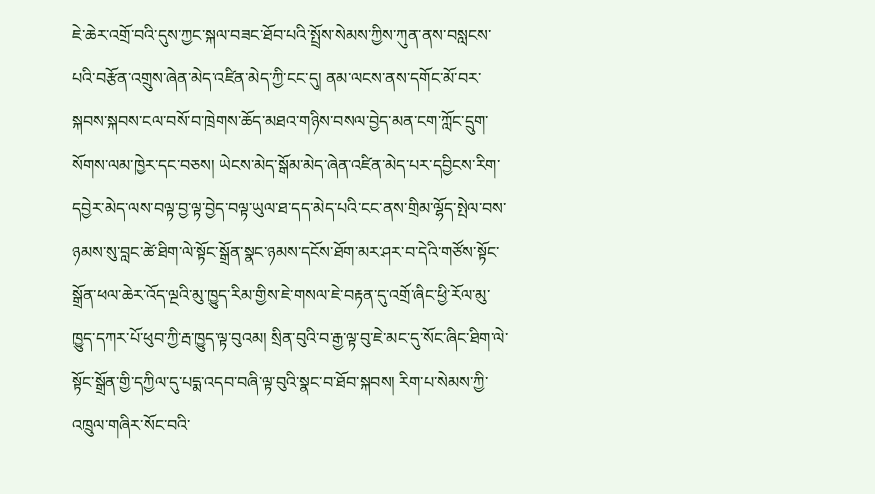ཇེ་ཆེར་འགྲོ་བའི་དུས་ཀྱང་སྐལ་བཟང་ཐོབ་པའི་སྤྲོས་སེམས་ཀྱིས་ཀུན་ནས་བསླངས་པའི་བརྩོན་འགྲུས་ཞེན་མེད་འཛིན་མེད་ཀྱི་ངང་དུ། ནམ་ལངས་ནས་དགོང་མོ་བར་སྐབས་སྐབས་ངལ་བསོ་བ་ཁྲེགས་ཆོད་མཐའ་གཉིས་བསལ་བྱེད་མན་ངག་ཀློང་དྲུག་སོགས་ལམ་ཁྱེར་དང་བཅས། ཡེངས་མེད་སྒོམ་མེད་ཞེན་འཛིན་མེད་པར་དབྱིངས་རིག་དབྱེར་མེད་ལས་བལྟ་བྱ་ལྟ་བྱེད་བལྟ་ཡུལ་ཐ་དད་མེད་པའི་ངང་ནས་གྲིམ་ལྷོད་སྤེལ་བས་ཉམས་སུ་བླང་ཚེ་ཐིག་ལེ་སྟོང་སྒྲོན་སྣང་ཉམས་དངོས་ཐོག་མར་ཤར་བ་དེའི་གཙོས་སྟོང་སྒྲོན་ཕལ་ཆེར་འོད་ལྔའི་མུ་ཁྱུད་རིམ་གྱིས་ཇེ་གསལ་ཇེ་བརྟན་དུ་འགྲོ་ཞིང་ཕྱི་རོལ་མུ་ཁྱུད་དཀར་པོ་ཕུབ་ཀྱི་རྦ་ཁྱུད་ལྟ་བུའམ། སྲིན་བུའི་བ་རྒྱ་ལྟ་བུ་ཇེ་མང་དུ་སོང་ཞིང་ཐིག་ལེ་སྟོང་སྒྲོན་གྱི་དཀྱིལ་དུ་པདྨ་འདབ་བཞི་ལྟ་བུའི་སྣང་བ་ཐོབ་སྐབས། རིག་པ་སེམས་ཀྱི་འཁྲུལ་གཞིར་སོང་བའི་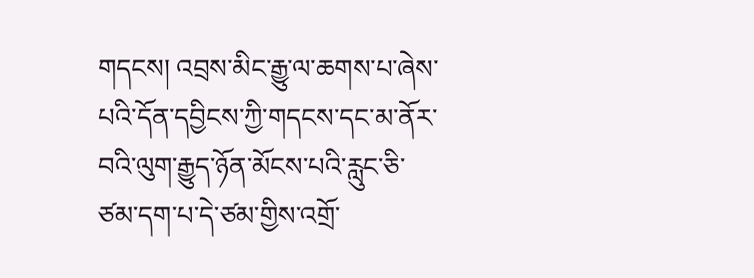གདངས། འབྲས་མིང་རྒྱུ་ལ་ཆགས་པ་ཞེས་པའི་དོན་དབྱིངས་ཀྱི་གདངས་དང་མ་ནོར་བའི་ལུག་རྒྱུད་ཉོན་མོངས་པའི་རླུང་ཅི་ཙམ་དག་པ་དེ་ཙམ་གྱིས་འགྲོ་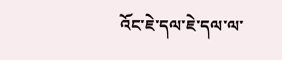འོང་ཇེ་དལ་ཇེ་དལ་ལ་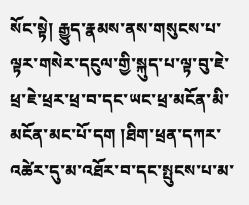སོང་སྟེ། རྒྱུད་རྣམས་ནས་གསུངས་པ་ལྟར་གསེར་དངུལ་གྱི་སྐུད་པ་ལྟ་བུ་ཇེ་ཕྲ་ཇེ་ཕྲར་ཕྲ་བ་དང་ཡང་ཕྲ་མངོན་མི་མངོན་མང་པོ་དག །ཐིག་ཕྲན་དཀར་འཚེར་དུ་མ་འཐོར་བ་དང་སྤུངས་པ་མ་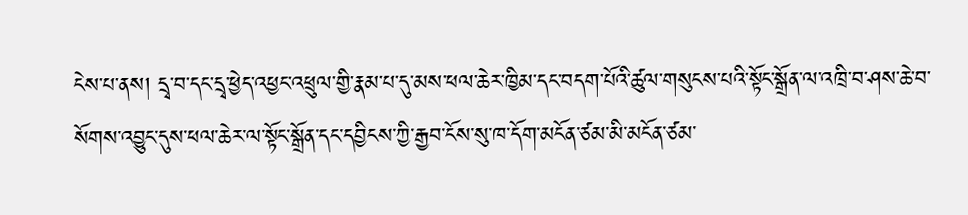ངེས་པ་ནས། དྲྭ་བ་དང་དྲྭ་ཕྱེད་འཕྱང་འཕྲུལ་གྱི་རྣམ་པ་དུ་མས་ཕལ་ཆེར་ཁྱིམ་དང་བདག་པོའི་ཚུལ་གསུངས་པའི་སྟོང་སྒྲོན་ལ་འཁྲི་བ་ཤས་ཆེ་བ་སོགས་འབྱུང་དུས་ཕལ་ཆེར་ལ་སྟོང་སྒྲོན་དང་དབྱིངས་ཀྱི་རྒྱབ་ངོས་སུ་ཁ་དོག་མངོན་ཙམ་མི་མངོན་ཙམ་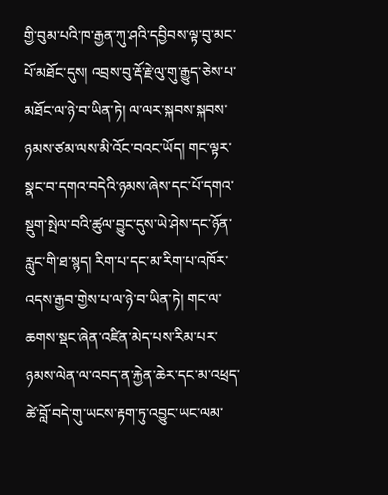གྱི་བུམ་པའི་ཁ་རྒྱན་ཀུ་ཤའི་དབྱིབས་ལྟ་བུ་མང་པོ་མཐོང་དུས། འབྲས་བུ་རྡོ་རྗེ་ལུ་གུ་རྒྱུད་ཅེས་པ་མཐོང་ལ་ཉེ་བ་ཡིན་ཏེ། ལ་ལར་སྐབས་སྐབས་ཉམས་ཙམ་ལས་མི་འོང་བའང་ཡོད། གང་ལྟར་སྣང་བ་དགའ་བདེའི་ཉམས་ཞེས་དང་པོ་དགའ་སྡུག་སྤེལ་བའི་ཚུལ་བྱུང་དུས་ཡེ་ཤེས་དང་ཉོན་རླུང་གི་ཐ་སྙད། རིག་པ་དང་མ་རིག་པ་འཁོར་འདས་རྒྱབ་གྱེས་པ་ལ་ཉེ་བ་ཡིན་ཏེ། གང་ལ་ཆགས་སྡང་ཞེན་འཛིན་མེད་པས་རིམ་པར་ཉམས་ལེན་ལ་འབད་ན་རྐྱེན་ཆེར་དང་མ་འཕྲད་ཚེ་བློ་བདེ་གུ་ཡངས་རྟག་ཏུ་འབྱུང་ཡང་ལམ་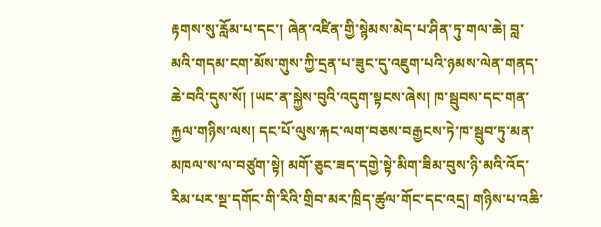རྟགས་སུ་རློམ་པ་དང་། ཞེན་འཛིན་གྱི་སྙེམས་མེད་པ་ཤིན་ཏུ་གལ་ཆེ། བླ་མའི་གདམ་ངག་མོས་གུས་ཀྱི་དྲན་པ་ཟུང་དུ་འཇུག་པའི་ཉམས་ལེན་གནད་ཆེ་བའི་དུས་སོ། །ཡང་ན་སྐྱེས་བུའི་འདུག་སྟངས་ཞེས། ཁ་སྦུབས་དང་གན་རྐྱལ་གཉིས་ལས། དང་པོ་ལུས་རྐང་ལག་བཅས་བརྒྱངས་ཏེ་ཁ་སྦུབ་ཏུ་མན་མཁལ་ས་ལ་བཙུག་སྟེ། མགོ་ཅུང་ཟད་དགྱེ་སྟེ་མིག་ཟིམ་བུས་ཉི་མའི་འོད་རིམ་པར་སྔ་དགོང་གི་རིའི་གྲིབ་མར་ཁྲིད་ཚུལ་གོང་དང་འདྲ། གཉིས་པ་འཆི་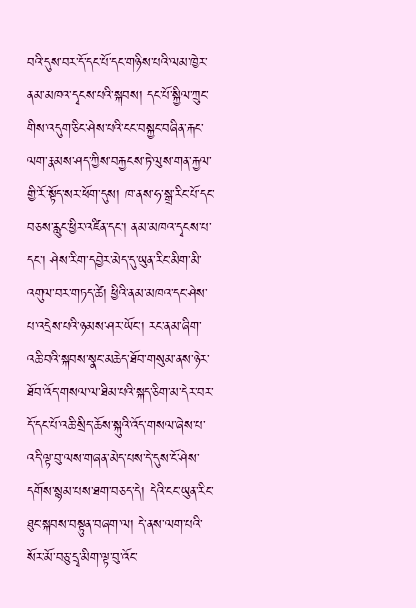བའི་དུས་བར་དོ་དང་པོ་དང་གཉིས་པའི་ལམ་ཁྱེར་ནམ་མཁའ་དྭངས་པའི་སྐབས། དང་པོ་སྐྱིལ་ཀྲུང་གིས་འདུག་ཅིང་ཤེས་པའི་ངང་བསྐྱང་བཞིན་རྐང་ལག་རྣམས་ཤད་ཀྱིས་བརྐྱངས་ཏེ་ལུས་གན་རྐྱལ་གྱི་རོ་སྟོད་སར་ཕོག་དུས། ཁ་ནས་ཧ་སྒྲ་རིང་པོ་དང་བཅས་རླུང་ཕྱིར་འཛིན་དང་། ནམ་མཁའ་དྭངས་པ་དང་། ཤེས་རིག་དབྱེར་མེད་དུ་ཡུན་རིང་མིག་མི་འགུལ་བར་གཏད་ཚེ། ཕྱིའི་ནམ་མཁའ་དང་ཤེས་པ་འདྲེས་པའི་ཉམས་ཤར་ཡོང་། རང་ནམ་ཞིག་འཆི་བའི་སྐབས་སྣང་མཆེད་ཐོབ་གསུམ་ནས་ཉེར་ཐོབ་འོད་གསལ་ལ་ཐིམ་པའི་སྐད་ཅིག་མ་དེར་བར་དོ་དང་པོ་འཆི་སྲིད་ཆོས་སྐུའི་འོད་གསལ་ཞེས་པ་འདི་ལྟ་བུ་ལས་གཞན་མེད་པས་དེ་དུས་ངོ་ཤེས་དགོས་སྙམ་པས་ཐག་བཅད་དེ། དེའི་ངང་ཡུན་རིང་ཐུང་སྐབས་བསྟུན་བཞག་ལ། དེ་ནས་ལག་པའི་སོར་མོ་བཅུ་དྲྭ་མིག་ལྟ་བུ་འོང་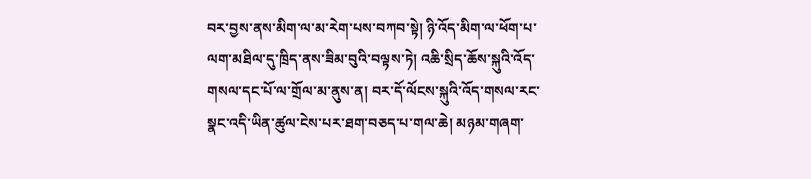བར་བྱས་ནས་མིག་ལ་མ་རེག་པས་བཀབ་སྟེ། ཉི་འོད་མིག་ལ་ཕོག་པ་ལག་མཐིལ་དུ་ཁྲིད་ནས་ཟིམ་བུའི་བལྟས་ཏེ། འཆི་སྲིད་ཆོས་སྐུའི་འོད་གསལ་དང་པོ་ལ་གྲོལ་མ་ནུས་ན། བར་དོ་ལོངས་སྐུའི་འོད་གསལ་རང་སྣང་འདི་ཡིན་ཚུལ་ངེས་པར་ཐག་བཅད་པ་གལ་ཆེ། མཉམ་གཞག་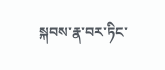སྐབས་རྣ་བར་ཏིང་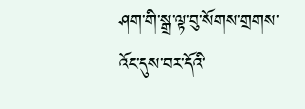ཤག་གི་སྒྲ་ལྟ་བུ་སོགས་གྲགས་འོང་དུས་བར་དོའི་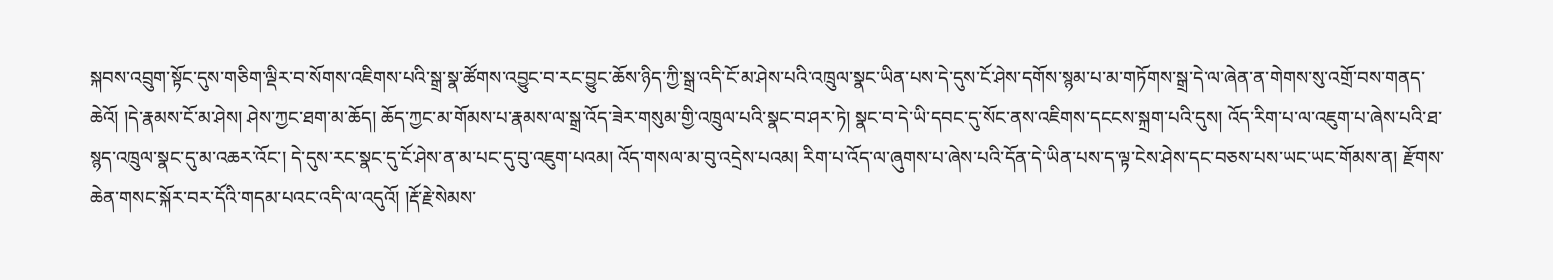སྐབས་འབྲུག་སྟོང་དུས་གཅིག་ལྡིར་བ་སོགས་འཇིགས་པའི་སྒྲ་སྣ་ཚོགས་འབྱུང་བ་རང་བྱུང་ཆོས་ཉིད་ཀྱི་སྒྲ་འདི་ངོ་མ་ཤེས་པའི་འཁྲུལ་སྣང་ཡིན་པས་དེ་དུས་ངོ་ཤེས་དགོས་སྙམ་པ་མ་གཏོགས་སྒྲ་དེ་ལ་ཞེན་ན་གེགས་སུ་འགྲོ་བས་གནད་ཆེའོ། །དེ་རྣམས་ངོ་མ་ཤེས། ཤེས་ཀྱང་ཐག་མ་ཆོད། ཆོད་ཀྱང་མ་གོམས་པ་རྣམས་ལ་སྒྲ་འོད་ཟེར་གསུམ་གྱི་འཁྲུལ་པའི་སྣང་བ་ཤར་ཏེ། སྣང་བ་དེ་ཡི་དབང་དུ་སོང་ནས་འཇིགས་དངངས་སྐྲག་པའི་དུས། འོད་རིག་པ་ལ་འཇུག་པ་ཞེས་པའི་ཐ་སྙད་འཁྲུལ་སྣང་དུ་མ་འཆར་འོང་། དེ་དུས་རང་སྣང་དུ་ངོ་ཤེས་ན་མ་པང་དུ་བུ་འཇུག་པའམ། འོད་གསལ་མ་བུ་འདྲེས་པའམ། རིག་པ་འོད་ལ་ཞུགས་པ་ཞེས་པའི་དོན་དེ་ཡིན་པས་ད་ལྟ་ངེས་ཤེས་དང་བཅས་པས་ཡང་ཡང་གོམས་ན། རྫོགས་ཆེན་གསང་སྐོར་བར་དོའི་གདམ་པའང་འདི་ལ་འདུའོ། །རྡོ་རྗེ་སེམས་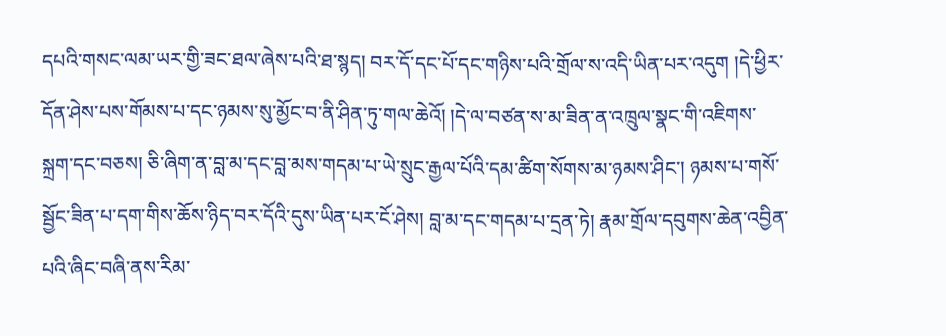དཔའི་གསང་ལམ་ཡར་གྱི་ཟང་ཐལ་ཞེས་པའི་ཐ་སྙད། བར་དོ་དང་པོ་དང་གཉིས་པའི་གྲོལ་ས་འདི་ཡིན་པར་འདུག །དེ་ཕྱིར་དོན་ཤེས་པས་གོམས་པ་དང་ཉམས་སུ་མྱོང་བ་ནི་ཤིན་ཏུ་གལ་ཆེའོ། །དེ་ལ་བཙན་ས་མ་ཟིན་ན་འཁྲུལ་སྣང་གི་འཇིགས་སྐྲག་དང་བཅས། ཅི་ཞིག་ན་བླ་མ་དང་བླ་མས་གདམ་པ་ཡེ་སྲུང་རྒྱལ་པོའི་དམ་ཚིག་སོགས་མ་ཉམས་ཤིང་། ཉམས་པ་གསོ་སྦྱོང་ཟིན་པ་དག་གིས་ཆོས་ཉིད་བར་དོའི་དུས་ཡིན་པར་ངོ་ཤེས། བླ་མ་དང་གདམ་པ་དྲན་ཏེ། རྣམ་གྲོལ་དབུགས་ཆེན་འབྱིན་པའི་ཞིང་བཞི་ནས་རིམ་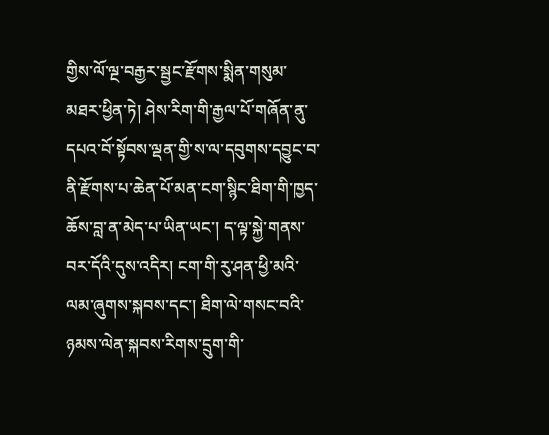གྱིས་ལོ་ལྔ་བརྒྱར་སྦྱང་རྫོགས་སྨིན་གསུམ་མཐར་ཕྱིན་ཏེ། ཤེས་རིག་གི་རྒྱལ་པོ་གཞོན་ནུ་དཔའ་བོ་སྟོབས་ལྡན་གྱི་ས་ལ་དབུགས་དབྱུང་བ་ནི་རྫོགས་པ་ཆེན་པོ་མན་ངག་སྙིང་ཐིག་གི་ཁྱད་ཆོས་བླ་ན་མེད་པ་ཡིན་ཡང་། ད་ལྟ་སྐྱེ་གནས་བར་དོའི་དུས་འདིར། ངག་གི་རུ་ཤན་ཕྱི་མའི་ལམ་ཞུགས་སྐབས་དང་། ཐིག་ལེ་གསང་བའི་ཉམས་ལེན་སྐབས་རིགས་དྲུག་གི་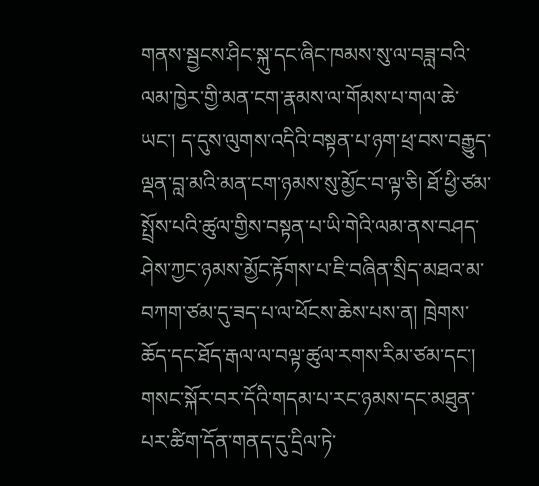གནས་སྦྱངས་ཤིང་སྐུ་དང་ཞིང་ཁམས་སུ་ལ་བཟླ་བའི་ལམ་ཁྱེར་གྱི་མན་ངག་རྣམས་ལ་གོམས་པ་གལ་ཆེ་ཡང་། ད་དུས་ལུགས་འདིའི་བསྟན་པ་ཉག་ཕྲ་བས་བརྒྱུད་ལྡན་བླ་མའི་མན་ངག་ཉམས་སུ་མྱོང་བ་ལྟ་ཅི། ཐོ་ཕྱི་ཙམ་སྤྲོས་པའི་ཚུལ་གྱིས་བསྟན་པ་ཡི་གེའི་ལམ་ནས་བཤད་ཤེས་ཀྱང་ཉམས་མྱོང་རྟོགས་པ་ཇི་བཞིན་སྲིད་མཐའ་མ་བཀག་ཙམ་དུ་ཟད་པ་ལ་ཕོངས་ཆེས་པས་ན། ཁྲེགས་ཆོད་དང་ཐོད་རྒལ་ལ་བལྟ་ཚུལ་རགས་རིམ་ཙམ་དང་། གསང་སྐོར་བར་དོའི་གདམ་པ་རང་ཉམས་དང་མཐུན་པར་ཚིག་དོན་གནད་དུ་དྲིལ་ཏེ་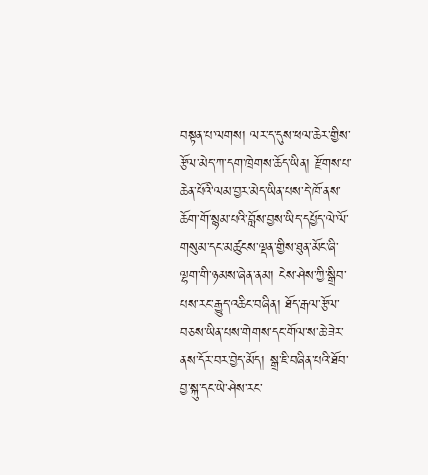བསྟན་པ་ལགས། ལར་ད་དུས་ཕལ་ཆེར་གྱིས་རྩོལ་མེད་ཀ་དག་ཁྲེགས་ཆོད་ཡིན། རྫོགས་པ་ཆེན་པོའི་ལམ་བྱར་མེད་ཡིན་པས་དེ་ཁོ་ནས་ཆོག་གོ་སྙམ་པའི་བློས་བྱས་ཡིད་དཔྱོད་ལེ་ལོ་གསུམ་དང་མཚུངས་ལྡན་གྱིས་ཐུན་མོང་ཞི་ལྷག་གི་ཉམས་ཞེན་ནམ། ངེས་ཤེས་ཀྱི་སྒྲིབ་པས་རང་རྒྱུད་འཆིང་བཞིན། ཐོད་རྒལ་རྩོལ་བཅས་ཡིན་པས་གེགས་དང་གོལ་ས་ཆེ་ཟེར་ནས་དོར་བར་བྱེད་མོད། སྒྲ་ཇི་བཞིན་པའི་ཐོབ་བྱ་སྐུ་དང་ཡེ་ཤེས་རང་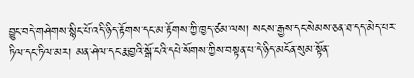བྱུང་བདེ་གཤེགས་སྙིང་པོ་འདི་ཉིད་རྟོགས་དང་མ་རྟོགས་ཀྱི་ཁྱད་ཙམ་ལས། སངས་རྒྱས་དང་སེམས་ཅན་ཐ་དད་མེད་པར་ཏིལ་དང་ཏིལ་མར། མན་ཤེལ་དང་རྨ་བྱའི་སྒོ་ངའི་དཔེ་སོགས་ཀྱིས་བསྟན་པ་དེ་ཉིད་མངོན་སུམ་སྟོན་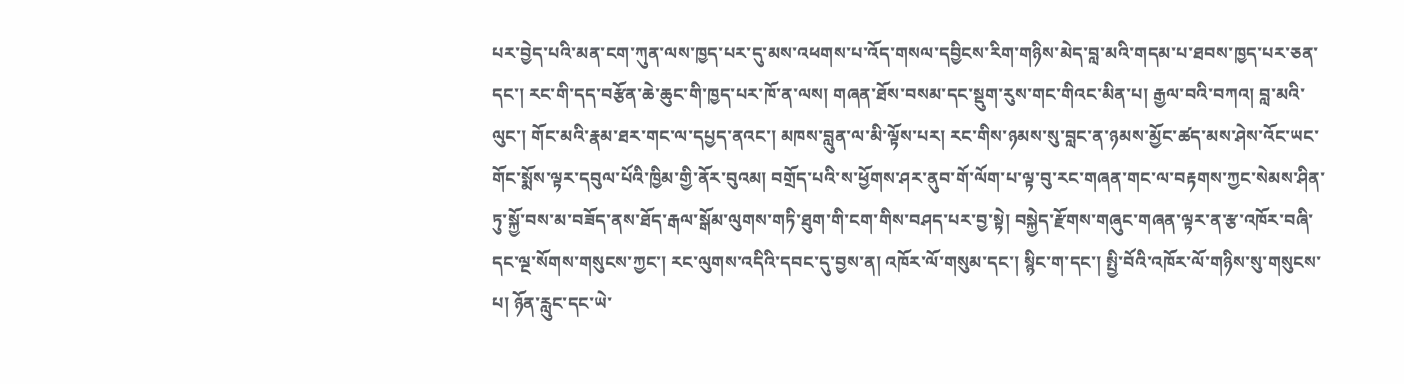པར་བྱེད་པའི་མན་ངག་ཀུན་ལས་ཁྱད་པར་དུ་མས་འཕགས་པ་འོད་གསལ་དབྱིངས་རིག་གཉིས་མེད་བླ་མའི་གདམ་པ་ཐབས་ཁྱད་པར་ཅན་དང་། རང་གི་དད་བརྩོན་ཆེ་ཆུང་གི་ཁྱད་པར་ཁོ་ན་ལས། གཞན་ཐོས་བསམ་དང་སྡུག་རུས་གང་གིའང་མིན་པ། རྒྱལ་བའི་བཀའ། བླ་མའི་ལུང་། གོང་མའི་རྣམ་ཐར་གང་ལ་དཔྱད་ནའང་། མཁས་བླུན་ལ་མི་ལྟོས་པར། རང་གིས་ཉམས་སུ་བླང་ན་ཉམས་མྱོང་ཚད་མས་ཤེས་འོང་ཡང་གོང་སྨོས་ལྟར་དབུལ་པོའི་ཁྱིམ་གྱི་ནོར་བུའམ། བགྲོད་པའི་ས་ཕྱོགས་ཤར་ནུབ་གོ་ལོག་པ་ལྟ་བུ་རང་གཞན་གང་ལ་བརྟགས་ཀྱང་སེམས་ཤིན་ཏུ་སྐྱོ་བས་མ་བཟོད་ནས་ཐོད་རྒལ་སྒོམ་ལུགས་གཏི་ཐུག་གི་ངག་གིས་བཤད་པར་བྱ་སྟེ། བསྐྱེད་རྫོགས་གཞུང་གཞན་ལྟར་ན་རྩ་འཁོར་བཞི་དང་ལྔ་སོགས་གསུངས་ཀྱང་། རང་ལུགས་འདིའི་དབང་དུ་བྱས་ན། འཁོར་ལོ་གསུམ་དང་། སྙིང་ག་དང་། སྤྱི་བོའི་འཁོར་ལོ་གཉིས་སུ་གསུངས་པ། ཉོན་རླུང་དང་ཡེ་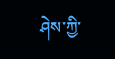ཤེས་ཀྱི་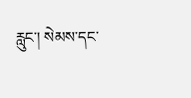རླུང་། སེམས་དང་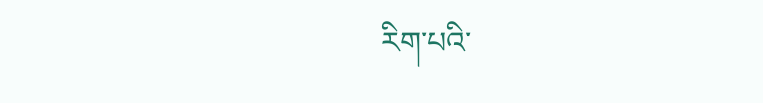རིག་པའི་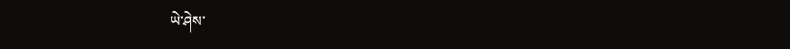ཡེ་ཤེས་